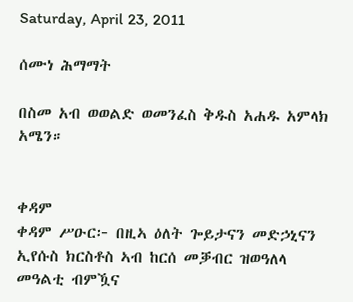Saturday, April 23, 2011

ሰሙነ ሕማማት

በስመ አብ ወወልድ ወመንፈስ ቅዱስ አሐዱ አምላክ አሜን።


ቀዳም
ቀዳም ሥዑር፦ በዚኣ ዕለት ጐይታናን መድኃኒናን ኢየሱስ ክርስቶስ ኣብ ከርሰ መቓብር ዝወዓለላ መዓልቲ ብምዃና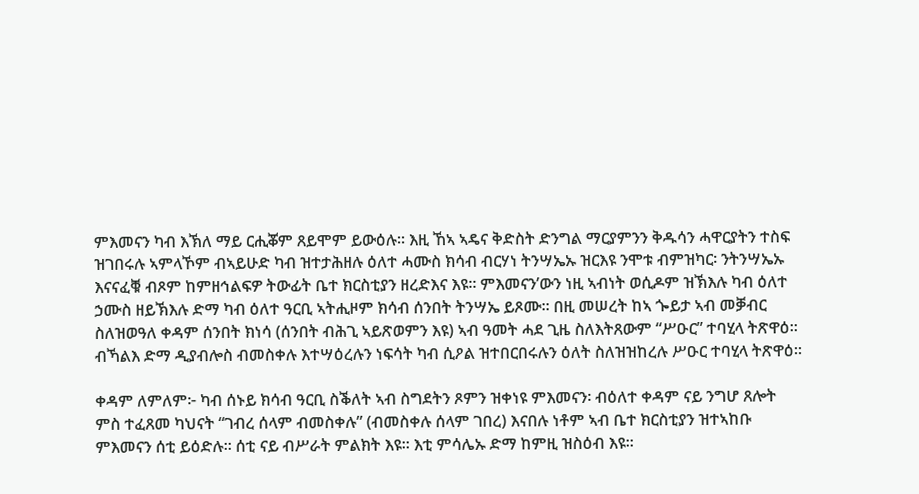ምእመናን ካብ እኽለ ማይ ርሒቖም ጸይሞም ይውዕሉ። እዚ ኸኣ ኣዴና ቅድስት ድንግል ማርያምንን ቅዱሳን ሓዋርያትን ተስፍ ዝገበሩሉ ኣምላኾም ብኣይሁድ ካብ ዝተታሕዘሉ ዕለተ ሓሙስ ክሳብ ብርሃነ ትንሣኤኡ ዝርእዩ ንሞቱ ብምዝካር፡ ንትንሣኤኡ እናናፈቑ ብጾም ከምዘኅልፍዎ ትውፊት ቤተ ክርስቲያን ዘረድእና እዩ። ምእመናን’ውን ነዚ ኣብነት ወሲዶም ዝኽእሉ ካብ ዕለተ ኃሙስ ዘይኽእሉ ድማ ካብ ዕለተ ዓርቢ ኣትሒዞም ክሳብ ሰንበት ትንሣኤ ይጾሙ። በዚ መሠረት ከኣ ጐይታ ኣብ መቓብር ስለዝወዓለ ቀዳም ሰንበት ክነሳ (ሰንበት ብሕጊ ኣይጽወምን እዩ) ኣብ ዓመት ሓደ ጊዜ ስለእትጸውም “ሥዑር” ተባሂላ ትጽዋዕ። ብኻልእ ድማ ዲያብሎስ ብመስቀሉ እተሣዕረሉን ነፍሳት ካብ ሲዖል ዝተበርበሩሉን ዕለት ስለዝዝከረሉ ሥዑር ተባሂላ ትጽዋዕ።

ቀዳም ለምለም፦ ካብ ሰኑይ ክሳብ ዓርቢ ስቕለት ኣብ ስግደትን ጾምን ዝቀነዩ ምእመናን፡ ብዕለተ ቀዳም ናይ ንግሆ ጸሎት ምስ ተፈጸመ ካህናት “ገብረ ሰላም ብመስቀሉ” (ብመስቀሉ ሰላም ገበረ) እናበሉ ነቶም ኣብ ቤተ ክርስቲያን ዝተኣከቡ ምእመናን ሰቲ ይዕድሉ። ሰቲ ናይ ብሥራት ምልክት እዩ። እቲ ምሳሌኡ ድማ ከምዚ ዝስዕብ እዩ።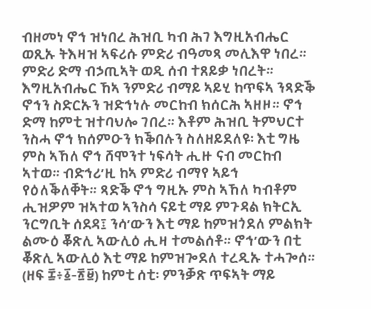ብዘመነ ኖኅ ዝነበረ ሕዝቢ ካብ ሕገ እግዚአብሔር ወጺኡ ትእዛዝ ኣፍሪሱ ምድሪ ብዓመጻ መሊእዋ ነበረ። ምድሪ ድማ ብኃጢኣት ወዲ ሰብ ተጸይቃ ነበረት። እግዚአብሔር ኸኣ ንምድሪ ብማይ ኣይሂ ከጥፍኣ ንጻድቕ ኖኅን ስድርኡን ዝድኅነሉ መርከብ ክሰርሕ ኣዘዞ። ኖኅ ድማ ከምቲ ዝተባህሎ ገበረ። እቶም ሕዝቢ ትምህርተ ንስሓ ኖኅ ክሰምዑን ክቕበሉን ስለዘይደለዩ፡ እቲ ግዜ ምስ ኣኸለ ኖኅ ሸሞንተ ነፍሳት ሒዙ ናብ መርከብ ኣተወ። ብድኅሪ’ዚ ከኣ ምድሪ ብማየ ኣይኅ የዕለቕለቐት። ጻድቕ ኖኅ ግዚኡ ምስ ኣኸለ ካብቶም ሒዝዎም ዝኣተወ ኣንስሳ ናይቲ ማይ ምጉዳል ክትርኢ ንርግቢት ሰደዳ፤ ንሳ’ውን እቲ ማይ ከምዝጎደለ ምልክት ልሙዕ ቖጽሊ ኣውሊዕ ሒዛ ተመልሰቶ። ኖኅ’ውን በቲ ቖጽሊ ኣውሊዕ እቲ ማይ ከምዝጐደለ ተረዲኡ ተሓጐሰ። (ዘፍ ፰፥፩-፳፱) ከምቲ ሰቲ፡ ምንቓጽ ጥፍኣት ማይ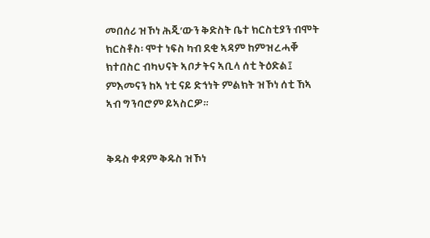መበሰሪ ዝኾነ ሕጂ’ውን ቅድስት ቤተ ክርስቲያን ብሞት ክርስቶስ፡ ሞተ ነፍስ ካብ ደቂ ኣዳም ከምዝረሓቐ ክተበስር ብካህናት ኣቦታትና ኣቢላ ሰቲ ትዕድል፤ ምእመናን ከኣ ነቲ ናይ ድኅነት ምልክት ዝኾነ ሰቲ ኸኣ ኣብ ግንባሮም ይኣስርዎ።


ቅዱስ ቀዳም ቅዱስ ዝኾነ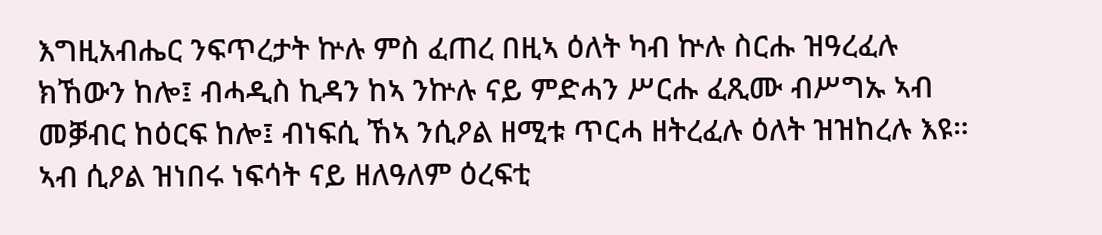እግዚአብሔር ንፍጥረታት ኵሉ ምስ ፈጠረ በዚኣ ዕለት ካብ ኵሉ ስርሑ ዝዓረፈሉ ክኸውን ከሎ፤ ብሓዲስ ኪዳን ከኣ ንኵሉ ናይ ምድሓን ሥርሑ ፈጺሙ ብሥግኡ ኣብ መቓብር ከዕርፍ ከሎ፤ ብነፍሲ ኸኣ ንሲዖል ዘሚቱ ጥርሓ ዘትረፈሉ ዕለት ዝዝከረሉ እዩ። ኣብ ሲዖል ዝነበሩ ነፍሳት ናይ ዘለዓለም ዕረፍቲ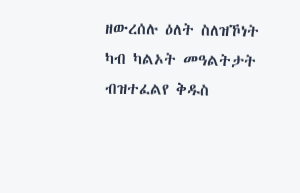ዘውረሰሉ ዕለት ስለዝኾነት ካብ ካልኦት መዓልትታት ብዝተፈልየ ቅዱስ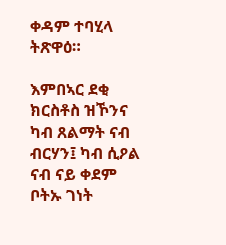ቀዳም ተባሂላ ትጽዋዕ።

እምበኣር ደቂ ክርስቶስ ዝኾንና ካብ ጸልማት ናብ ብርሃን፤ ካብ ሲዖል ናብ ናይ ቀደም ቦትኡ ገነት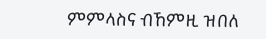ምምላስና ብኸምዚ ዝበለ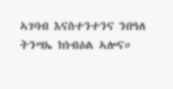ኣገባብ እናስተንተንና ንበዓለ ትንሣኤ ክነብዕል ኣሎና።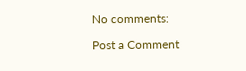No comments:

Post a Comment